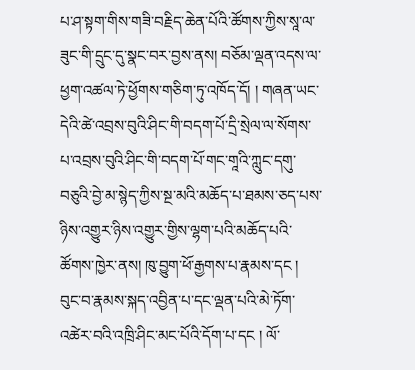པ་ཤ་སྟག་གིས་གཟི་བརྗིད་ཆེན་པོའི་ཚོགས་ཀྱིས་སཱ་ལ་ཟུང་གི་དྲུང་དུ་སྣང་བར་བྱས་ནས། བཅོམ་ལྡན་འདས་ལ་ཕྱག་འཚལ་ཏེ་ཕྱོགས་གཅིག་ཏུ་འཁོད་དོ། ། གཞན་ཡང་དེའི་ཚེ་འབྲས་བུའི་ཤིང་གི་བདག་པོ་དྲི་སྲེལ་ལ་སོགས་པ་འབྲས་བུའི་ཤིང་གི་བདག་པོ་གང་གཱའི་ཀླུང་དགུ་བཅུའི་བྱེ་མ་སྙེད་ཀྱིས་སྔ་མའི་མཆོད་པ་ཐམས་ཅད་པས་ཉིས་འགྱུར་ཉིས་འགྱུར་གྱིས་ལྷག་པའི་མཆོད་པའི་ཚོགས་ཁྱེར་ནས། ཁུ་བྱུག་ཕོ་རྒྱགས་པ་རྣམས་དང ། བུང་བ་རྣམས་སྐད་འབྱིན་པ་དང་ལྡན་པའི་མེ་ཏོག་འཚེར་བའི་འཁྲི་ཤིང་མང་པོའི་དོག་པ་དང ། ལོ་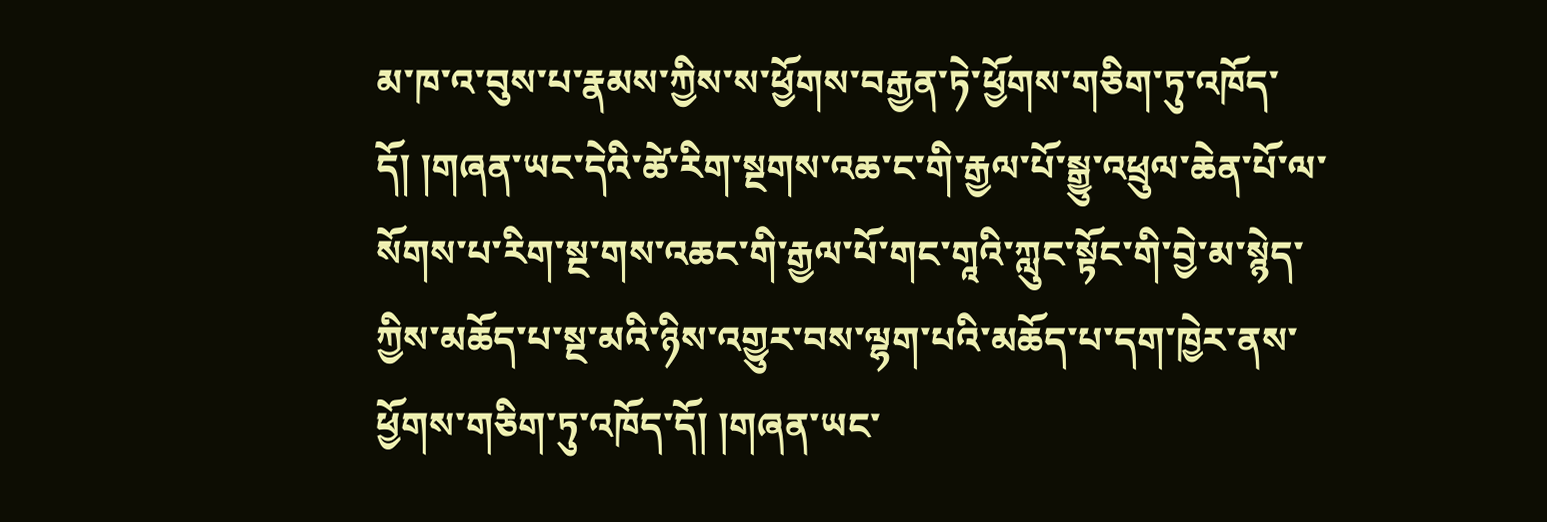མ་ཁ་འ་བུས་པ་རྣམས་ཀྱིས་ས་ཕྱོགས་བརྒྱན་ཏེ་ཕྱོགས་གཅིག་ཏུ་འཁོད་དོ། །གཞན་ཡང་དེའི་ཚེ་རིག་སྔགས་འཆ་ང་གི་རྒྱལ་པོ་སྒྱུ་འཕྲུལ་ཆེན་པོ་ལ་སོགས་པ་རིག་སྔ་གས་འཆང་གི་རྒྱལ་པོ་གང་གཱའི་ཀླུང་སྟོང་གི་བྱེ་མ་སྙེད་ཀྱིས་མཆོད་པ་སྔ་མའི་ཉིས་འགྱུར་བས་ལྷག་པའི་མཆོད་པ་དག་ཁྱེར་ནས་ཕྱོགས་གཅིག་ཏུ་འཁོད་དོ། །གཞན་ཡང་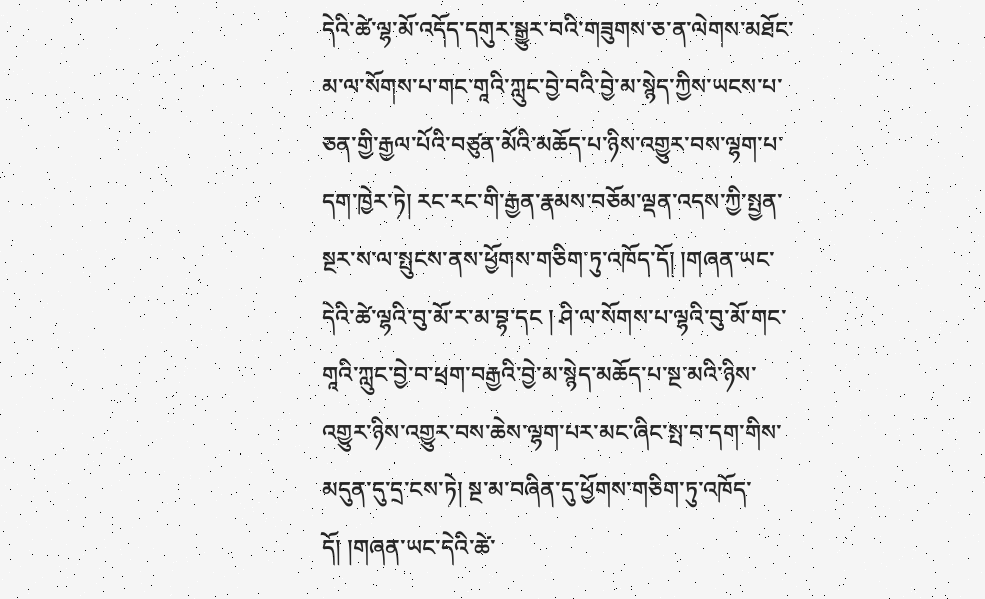དེའི་ཚེ་ལྷ་མོ་འདོད་དགུར་སྒྱུར་བའི་གཟུགས་ཅ་ན་ལེགས་མཐོང་མ་ལ་སོགས་པ་གང་གཱའི་ཀླུང་བྱེ་བའི་བྱེ་མ་སྙེད་ཀྱིས་ཡངས་པ་ཅན་གྱི་རྒྱལ་པོའི་བཙུན་མོའི་མཆོད་པ་ཉིས་འགྱུར་བས་ལྷག་པ་དག་ཁྱེར་ཏེ། རང་རང་གི་རྒྱན་རྣམས་བཅོམ་ལྡན་འདས་ཀྱི་སྤྱན་སྔར་ས་ལ་སྤུངས་ནས་ཕྱོགས་གཅིག་ཏུ་འཁོད་དོ། །གཞན་ཡང་དེའི་ཚེ་ལྷའི་བུ་མོ་ར་མ་བྷ་དང ། ཤི་ལ་སོགས་པ་ལྷའི་བུ་མོ་གང་གཱའི་ཀླུང་བྱེ་བ་ཕྲག་བརྒྱའི་བྱེ་མ་སྙེད་མཆོད་པ་སྔ་མའི་ཉིས་འགྱུར་ཉིས་འགྱུར་བས་ཆེས་ལྷག་པར་མང་ཞིང་སྤ་བ་དག་གིས་མདུན་དུ་དྲ་ངས་ཏེ། སྔ་མ་བཞིན་དུ་ཕྱོགས་གཅིག་ཏུ་འཁོད་དོ། །གཞན་ཡང་དེའི་ཚེ་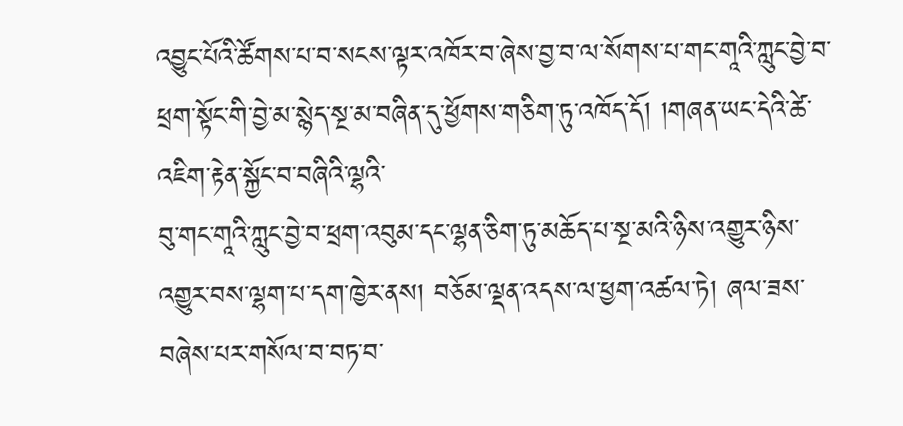འབྱུང་པོའི་ཚོགས་པ་བ་སངས་ལྟར་འཁོར་བ་ཞེས་བྱ་བ་ལ་སོགས་པ་གང་གཱའི་ཀླུང་བྱེ་བ་ཕྲག་སྟོང་གི་བྱེ་མ་སྙེད་སྔ་མ་བཞིན་དུ་ཕྱོགས་གཅིག་ཏུ་འཁོད་དོ། །གཞན་ཡང་དེའི་ཚེ་འཇིག་རྟེན་སྐྱོང་བ་བཞིའི་ལྷའི་
བུ་གང་གཱའི་ཀླུང་བྱེ་བ་ཕྲག་འབུམ་དང་ལྷན་ཅིག་ཏུ་མཆོད་པ་སྔ་མའི་ཉིས་འགྱུར་ཉིས་འགྱུར་བས་ལྷག་པ་དག་ཁྱེར་ནས། བཅོམ་ལྡན་འདས་ལ་ཕྱག་འཚལ་ཏེ། ཞལ་ཟས་བཞེས་པར་གསོལ་བ་བཏ་བ་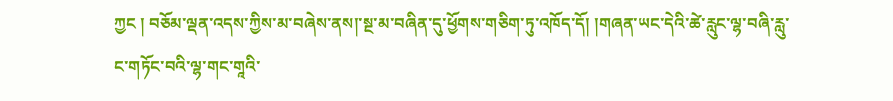ཀྱང ། བཅོམ་ལྡན་འདས་ཀྱིས་མ་བཞེས་ནས།་སྔ་མ་བཞིན་དུ་ཕྱོགས་གཅིག་ཏུ་འཁོད་དོ། །གཞན་ཡང་དེའི་ཚེ་རླུང་ལྷ་བཞི་རླུ་ང་གཏོང་བའི་ལྷ་གང་གཱའི་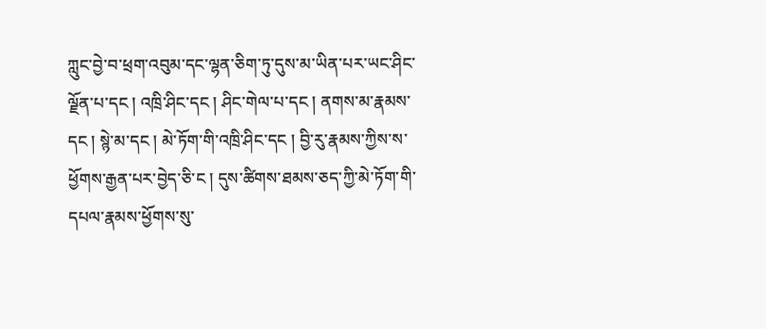ཀླུང་བྱེ་བ་ཕྲག་འབུམ་དང་ལྷན་ཅིག་ཏུ་དུས་མ་ཡིན་པར་ཡང་ཤིང་ལྗོན་པ་དང ། འཁྲི་ཤིང་དང ། ཤིང་གེལ་པ་དང ། ནགས་མ་རྣམས་དང ། སྙེ་མ་དང ། མེ་ཏོག་གི་འཁྲི་ཤིང་དང ། བྱི་རུ་རྣམས་ཀྱིས་ས་ཕྱོགས་རྒྱན་པར་བྱེད་ཅི་ང ། དུས་ཚིགས་ཐམས་ཅད་ཀྱི་མེ་ཏོག་གི་དཔལ་རྣམས་ཕྱོགས་སུ་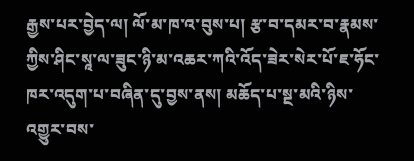རྒྱས་པར་བྱེད་ལ། ལོ་མ་ཁ་འ་བུས་པ། རྩ་བ་དམར་བ་རྣམས་ཀྱིས་ཤིང་སཱ་ལ་ཟུང་ཉི་མ་འཆར་ཀའི་འོད་ཟེར་སེར་པོ་ཇ་ཧོང་ཁར་འདུག་པ་བཞིན་དུ་བྱས་ནས། མཆོད་པ་སྔ་མའི་ཉིས་འགྱུར་བས་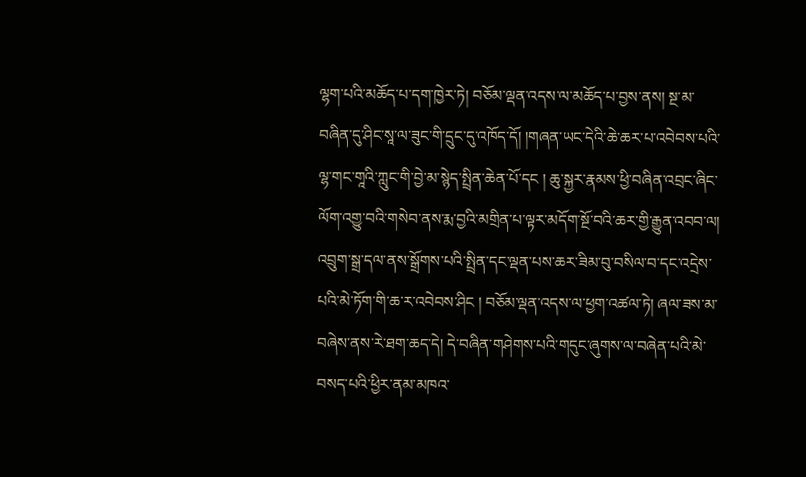ལྷག་པའི་མཆོད་པ་དག་ཁྱེར་ཏེ། བཅོམ་ལྡན་འདས་ལ་མཆོད་པ་བྱས་ནས། སྔ་མ་བཞིན་དུ་ཤིང་སཱ་ལ་ཟུང་གི་དྲུང་དུ་འཁོད་དོ། །གཞན་ཡང་དེའི་ཆེ་ཆར་པ་འབེབས་པའི་ལྷ་གང་གཱའི་ཀླུང་གི་བྱེ་མ་སྙེད་སྤྲིན་ཆེན་པོ་དང ། ཆུ་སྐྱར་རྣམས་ཕྱི་བཞིན་འབྲང་ཞིང་ལོག་འགྱུ་བའི་གསེབ་ནས་རྨ་བྱའི་མགྲིན་པ་ལྟར་མདོག་སྔོ་བའི་ཆར་གྱི་རྒྱུན་འབབ་ལ། འབྲུག་སྒྲ་དལ་ནས་སྒྲོགས་པའི་སྤྲིན་དང་ལྡན་པས་ཆར་ཟིམ་བུ་བསིལ་བ་དང་འདྲེས་པའི་མེ་ཏོག་གི་ཆ་ར་འབེབས་ཤིང ། བཅོམ་ལྡན་འདས་ལ་ཕྱག་འཚལ་ཏེ། ཞལ་ཟས་མ་བཞེས་ནས་རེ་ཐག་ཆད་དེ། དེ་བཞིན་གཤེགས་པའི་གདུང་ཞུགས་ལ་བཞེན་པའི་མེ་བསད་པའི་ཕྱིར་ནམ་མཁའ་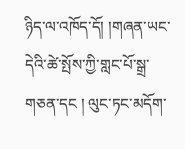ཉིད་ལ་འཁོད་དོ། །གཞན་ཡང་དེའི་ཚེ་སྤོས་ཀྱི་གླང་པོ་སྒྲ་གཅན་དང ། ལུང་ཏང་མདོག་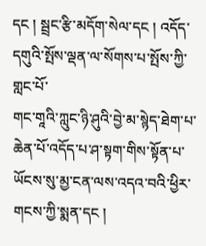དང ། སྦྲང་རྩི་མདོག་སེལ་དང ། འདོད་དགུའི་སྤོས་ལྡན་ལ་སོགས་པ་སྤོས་ཀྱི་གླང་པོ་
གང་གཱའི་ཀླུང་ཉི་ཤུའི་བྱེ་མ་སྙེད་ཐེག་པ་ཆེན་པོ་འདོད་པ་ཤ་སྟག་གིས་སྟོན་པ་ཡོངས་སུ་མྱ་ངན་ལས་འདའ་བའི་ཕྱིར་གངས་ཀྱི་སྨན་དང །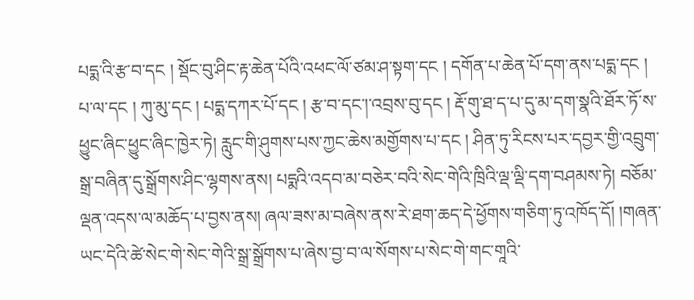པདྨ་འི་རྩ་བ་དང ། སྡོང་བུ་ཤིང་རྟ་ཆེན་པོའི་འཕང་ལོ་ཙམ་ཤ་སྟག་དང ། དགོན་པ་ཆེན་པོ་དག་ནས་པདྨ་དང ། པ་ལ་དང ། ཀུ་མུ་དང ། པདྨ་དཀར་པོ་དང ། རྩ་བ་དང་།་འབྲས་བུ་དང ། རྡོ་གུ་ཐ་ད་པ་དུ་མ་དག་སྣའི་ཐོར་ཏོ་ས་ཕྱུང་ཞིང་ཕྱུང་ཞིང་ཁྱེར་ཏེ། རླུང་གི་ཤུགས་པས་ཀྱང་ཆེས་མགྱོགས་པ་དང ། ཤིན་ཏུ་རིངས་པར་དབྱར་གྱི་འབྲུག་སྒྲ་བཞིན་དུ་སྒྲོགས་ཤིང་ལྷགས་ནས། པདྨའི་འདབ་མ་བཅེར་བའི་སེང་གེའི་ཁྲིའི་ལྡ་ལྡི་དག་བཤམས་ཏེ། བཅོམ་ལྡན་འདས་ལ་མཆོད་པ་བྱས་ནས། ཞལ་ཟས་མ་བཞེས་ནས་རེ་ཐག་ཆད་དེ་ཕྱོགས་གཅིག་ཏུ་འཁོད་དོ། །གཞན་ཡང་དེའི་ཚེ་སེང་གེ་སེང་གེའི་སྒྲ་སྒྲོགས་པ་ཞེས་བྱ་བ་ལ་སོགས་པ་སེང་གེ་གང་གཱའི་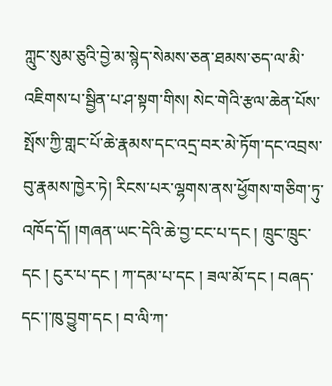ཀླུང་སུམ་ཅུའི་བྱེ་མ་སྙེད་སེམས་ཅན་ཐམས་ཅད་ལ་མི་འཇིགས་པ་སྦྱིན་པ་ཤ་སྟག་གིས། སེང་གེའི་རྩལ་ཆེན་པོས་སྤོས་ཀྱི་གླང་པོ་ཆེ་རྣམས་དང་འདྲ་བར་མེ་ཏོག་དང་འབྲས་བུ་རྣམས་ཁྱེར་ཏེ། རིངས་པར་ལྷགས་ནས་ཕྱོགས་གཅིག་ཏུ་འཁོད་དོ། །གཞན་ཡང་དེའི་ཆེ་བྱ་ངང་པ་དང ། ཁྲུང་ཁྲུང་དང ། ངུར་པ་དང ། ཀ་དམ་པ་དང ། ཟལ་མོ་དང ། བཞད་དང་།་ཁུ་བྱུག་དང ། བ་ལི་ཀ་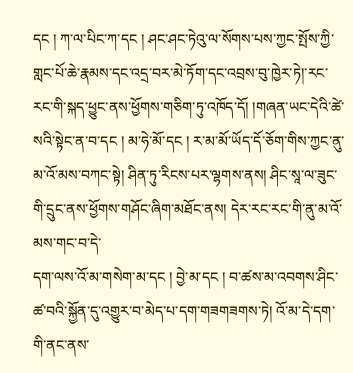དང ། ཀ་ལ་པིང་ཀ་དང ། ཤང་ཤང་ཏེའུ་ལ་སོགས་པས་ཀྱང་སྤོས་ཀྱི་གླང་པོ་ཆེ་རྣམས་དང་འདྲ་བར་མེ་ཏོག་དང་འབྲས་བུ་ཁྱེར་ཏེ།་རང་རང་གི་སྐད་ཕྱུང་ནས་ཕྱོགས་གཅིག་ཏུ་འཁོད་དོ། །གཞན་ཡང་དེའི་ཚེ་སའི་སྟེང་ན་བ་དང ། མ་ཧེ་མོ་དང ། ར་མ་མོ་ཡོད་དོ་ཅོག་གིས་ཀྱང་ནུ་མ་འོ་མས་བཀང་སྟེ། ཤིན་ཏུ་རིངས་པར་ལྷགས་ནས། ཤིང་སཱ་ལ་ཟུང་གི་དྲུང་ནས་ཕྱོགས་གཤོང་ཞིག་མཐོང་ནས། དེར་རང་རང་གི་ནུ་མ་འོ་མས་གང་བ་དེ་
དག་ལས་འོ་མ་གསེག་མ་དང ། བྱེ་མ་དང ། བ་ཚས་མ་འབགས་ཤིང་ཚ་བའི་སྐྱོན་དུ་འགྱུར་བ་མེད་པ་དག་གཟགཟགས་ཏེ། འོ་མ་དེ་དག་གི་ནང་ནས་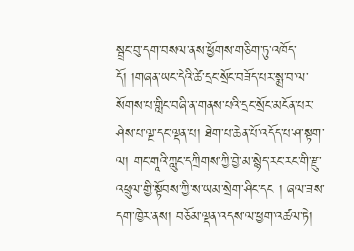སྦྲང་བུ་དག་བསལ་ནས་ཕྱོགས་གཅིག་ཏུ་འཁོད་དོ། །གཞན་ཡང་དེའི་ཚེ་དྲང་སྲོང་བཟོད་པར་སྨྲ་བ་ལ་སོགས་པ་གླིང་བཞི་ན་གནས་པའི་དྲང་སྲོང་མངོན་པར་ཤེས་པ་ལྔ་དང་ལྡན་པ། ཐེག་པ་ཆེན་པོ་འདོད་པ་ཤ་སྟག་ལ། གང་གཱའི་ཀླུང་དཀྲིགས་ཀྱི་བྱེ་མ་སྙེད་རང་རང་གི་རྫུ་འཕྲུལ་གྱི་སྟོབས་ཀྱི་ས་ཡམ་སྲེག་ཤིང་དང ། ཞལ་ཟས་དག་ཁྱེར་ནས། བཅོམ་ལྡན་འདས་ལ་ཕྱག་འཚལ་ཏེ།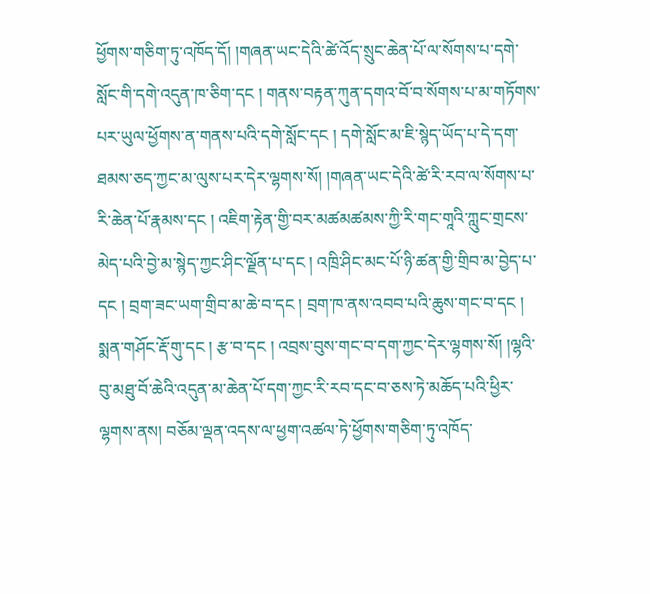ཕྱོགས་གཅིག་ཏུ་འཁོད་དོ། །གཞན་ཡང་དེའི་ཚེ་འོད་སྲུང་ཆེན་པོ་ལ་སོགས་པ་དགེ་སློང་གི་དགེ་འདུན་ཁ་ཅིག་དང ། གནས་བརྟན་ཀུན་དགའ་བོ་བ་སོགས་པ་མ་གཏོགས་པར་ཡུལ་ཕྱོགས་ན་གནས་པའི་དགེ་སློང་དང ། དགེ་སློང་མ་ཇི་སྙེད་ཡོད་པ་དེ་དག་ཐམས་ཅད་ཀྱང་མ་ལུས་པར་དེར་ལྷགས་སོ། །གཞན་ཡང་དེའི་ཚེ་རི་རབ་ལ་སོགས་པ་རི་ཆེན་པོ་རྣམས་དང ། འཇིག་རྟེན་གྱི་བར་མཚམཚམས་ཀྱི་རི་གང་གཱའི་ཀླུང་གྲངས་མེད་པའི་བྱེ་མ་སྙེད་ཀྱང་ཤིང་ལྗོན་པ་དང ། འཁྲི་ཤིང་མང་པོ་ཉི་ཚན་གྱི་གྲིབ་མ་བྱེད་པ་དང ། བྲག་ཟང་ཡག་གྲིབ་མ་ཆེ་བ་དང ། བྲག་ཁ་ནས་འབབ་པའི་ཆུས་གང་བ་དང ། སྨན་གཤོང་རྡོ་གུ་དང ། རྩ་བ་དང ། འབྲས་བུས་གང་བ་དག་ཀྱང་དེར་ལྷགས་སོ། །ལྷའི་བུ་མཐུ་བོ་ཆེའི་འདུན་མ་ཆེན་པོ་དག་ཀྱང་རི་རབ་དང་བ་ཅས་ཏེ་མཆོད་པའི་ཕྱིར་ལྷགས་ནས། བཅོམ་ལྡན་འདས་ལ་ཕྱག་འཚལ་ཏེ་ཕྱོགས་གཅིག་ཏུ་འཁོད་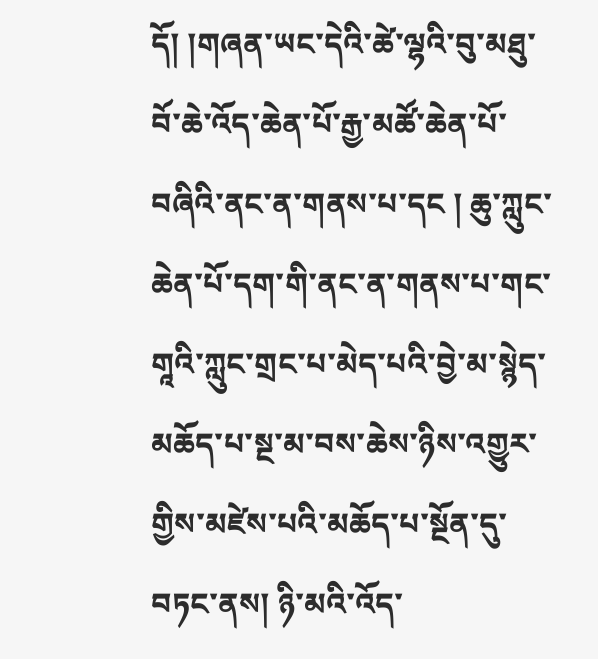དོ། །གཞན་ཡང་དེའི་ཚེ་ལྷའི་བུ་མཐུ་བོ་ཆེ་འོད་ཆེན་པོ་རྒྱ་མཚོ་ཆེན་པོ་བཞིའི་ནང་ན་གནས་པ་དང ། ཆུ་ཀླུང་ཆེན་པོ་དག་གི་ནང་ན་གནས་པ་གང་གཱའི་ཀླུང་གྲང་པ་མེད་པའི་བྱེ་མ་སྙེད་མཆོད་པ་སྔ་མ་བས་ཆེས་ཉིས་འགྱུར་གྱིས་མཛེས་པའི་མཆོད་པ་སྔོན་དུ་བཏང་ནས། ཉི་མའི་འོད་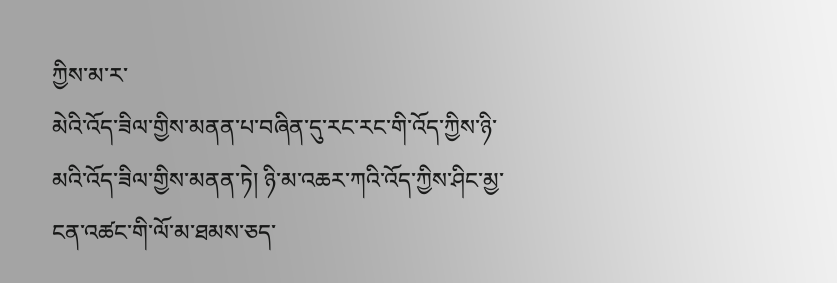ཀྱིས་མ་ར་
མེའི་འོད་ཟིལ་གྱིས་མནན་པ་བཞིན་དུ་རང་རང་གི་འོད་ཀྱིས་ཉི་མའི་འོད་ཟིལ་གྱིས་མནན་ཏེ། ཉི་མ་འཆར་ཀའི་འོད་ཀྱིས་ཤིང་མྱ་ངན་འཚང་གི་ལོ་མ་ཐམས་ཅད་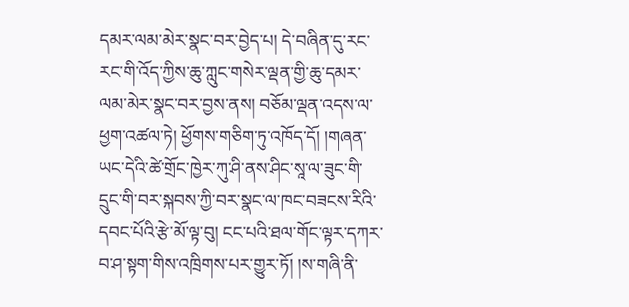དམར་ལམ་མེར་སྣང་བར་བྱེད་པ། དེ་བཞིན་དུ་རང་རང་གི་འོད་ཀྱིས་ཆུ་ཀླུང་གསེར་ལྡན་གྱི་ཆུ་དམར་ལམ་མེར་སྣང་བར་བྱས་ནས། བཅོམ་ལྡན་འདས་ལ་ཕྱག་འཚལ་ཏེ། ཕྱོགས་གཅིག་ཏུ་འཁོད་དོ། །གཞན་ཡང་དེའི་ཚེ་གྲོང་ཁྱེར་ཀུ་ཤི་ནས་ཤིང་སཱ་ལ་ཟུང་གི་དྲུང་གི་བར་སྐབས་ཀྱི་བར་སྣང་ལ་ཁང་བཟངས་རིའི་དབང་པོའི་རྩེ་མོ་ལྟ་བུ། ངང་པའི་ཐལ་གོང་ལྟར་དཀར་བ་ཤ་སྟག་གིས་འཁྲིགས་པར་གྱུར་ཏོ། །ས་གཞི་ནི་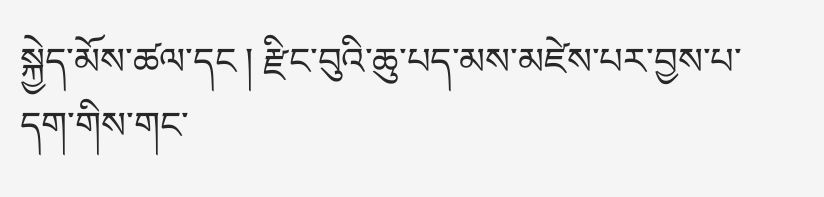སྐྱེད་མོས་ཚལ་དང ། རྫིང་བུའི་ཆུ་པད་མས་མཛེས་པར་བྱས་པ་དག་གིས་གང་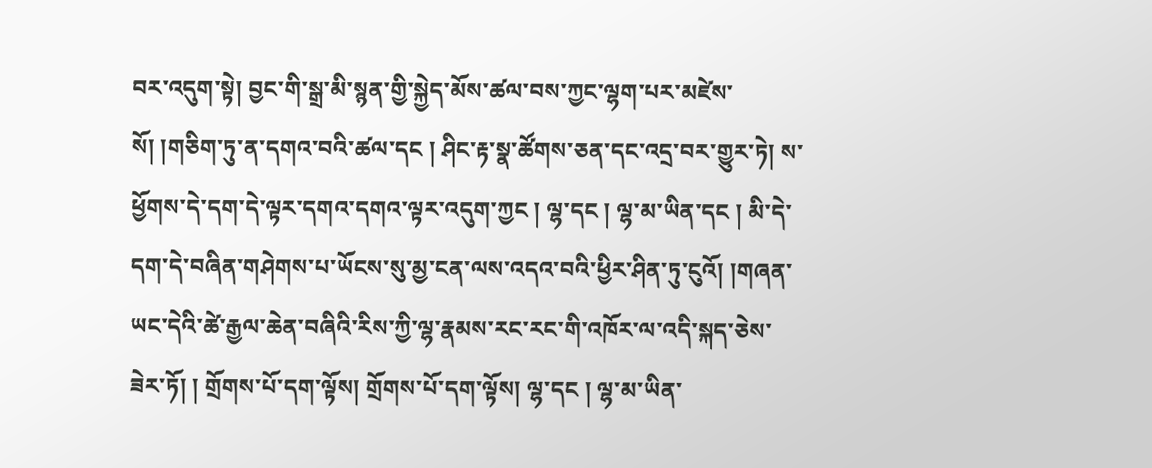བར་འདུག་སྟེ། བྱང་གི་སྒྲ་མི་སྙན་གྱི་སྐྱེད་མོས་ཚལ་བས་ཀྱང་ལྷག་པར་མཛེས་སོ། །གཅིག་ཏུ་ན་དགའ་བའི་ཚལ་དང ། ཤིང་རྟ་སྣ་ཚོགས་ཅན་དང་འདྲ་བར་གྱུར་ཏེ། ས་ཕྱོགས་དེ་དག་དེ་ལྟར་དགའ་དགའ་ལྟར་འདུག་ཀྱང ། ལྷ་དང ། ལྷ་མ་ཡིན་དང ། མི་དེ་དག་དེ་བཞིན་གཤེགས་པ་ཡོངས་སུ་མྱ་ངན་ལས་འདའ་བའི་ཕྱིར་ཤིན་ཏུ་ངུའོ། །གཞན་ཡང་དེའི་ཚེ་རྒྱལ་ཆེན་བཞིའི་རིས་ཀྱི་ལྷ་རྣམས་རང་རང་གི་འཁོར་ལ་འདི་སྐད་ཅེས་ཟེར་ཏོ། ། གྲོགས་པོ་དག་ལྟོས། གྲོགས་པོ་དག་ལྟོས། ལྷ་དང ། ལྷ་མ་ཡིན་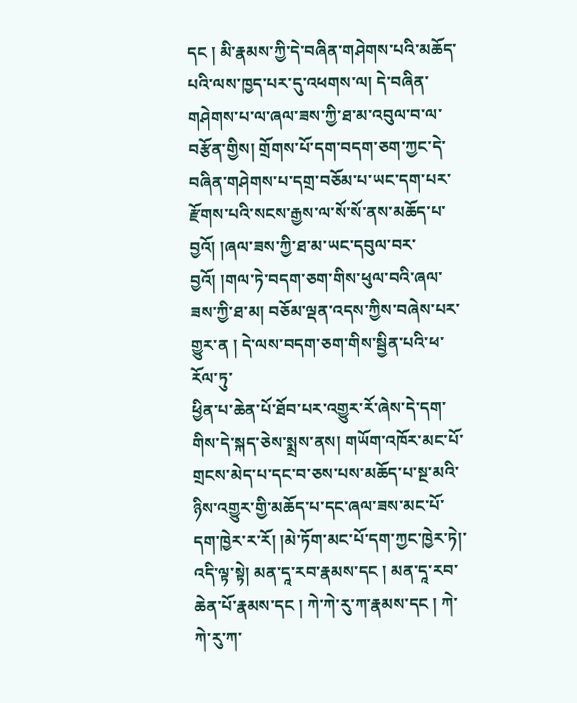དང ། མི་རྣམས་ཀྱི་དེ་བཞིན་གཤེགས་པའི་མཆོད་པའི་ལས་ཁྱད་པར་དུ་འཕགས་ལ། དེ་བཞིན་གཤེགས་པ་ལ་ཞལ་ཟས་ཀྱི་ཐ་མ་འབུལ་བ་ལ་བརྩོན་གྱིས། གྲོགས་པོ་དག་བདག་ཅག་ཀྱང་དེ་བཞིན་གཤེགས་པ་དགྲ་བཅོམ་པ་ཡང་དག་པར་རྫོགས་པའི་སངས་རྒྱས་ལ་སོ་སོ་ནས་མཆོད་པ་བྱའོ། །ཞལ་ཟས་ཀྱི་ཐ་མ་ཡང་དབུལ་བར་བྱའོ། །གལ་ཏེ་བདག་ཅག་གིས་ཕུལ་བའི་ཞལ་ཟས་ཀྱི་ཐ་མ། བཅོམ་ལྡན་འདས་ཀྱིས་བཞེས་པར་གྱུར་ན ། དེ་ལས་བདག་ཅག་གིས་སྦྱིན་པའི་ཕ་རོལ་ཏུ་
ཕྱིན་པ་ཆེན་པོ་ཐོབ་པར་འགྱུར་རོ་ཞེས་དེ་དག་གིས་དེ་སྐད་ཅེས་སྨྲས་ནས། གཡོག་འཁོར་མང་པོ་གྲངས་མེད་པ་དང་བ་ཅས་པས་མཆོད་པ་སྔ་མའི་ཉིས་འགྱུར་གྱི་མཆོད་པ་དང་ཞལ་ཟས་མང་པོ་དག་ཁྱེར་ར་རོ། །མེ་ཏོག་མང་པོ་དག་ཀྱང་ཁྱེར་ཏེ།་འདི་ལྟ་སྟེ། མན་དཱ་རབ་རྣམས་དང ། མན་དཱ་རབ་ཆེན་པོ་རྣམས་དང ། ཀེ་ཀེ་རུ་ཀ་རྣམས་དང ། ཀེ་ཀེ་རུ་ཀ་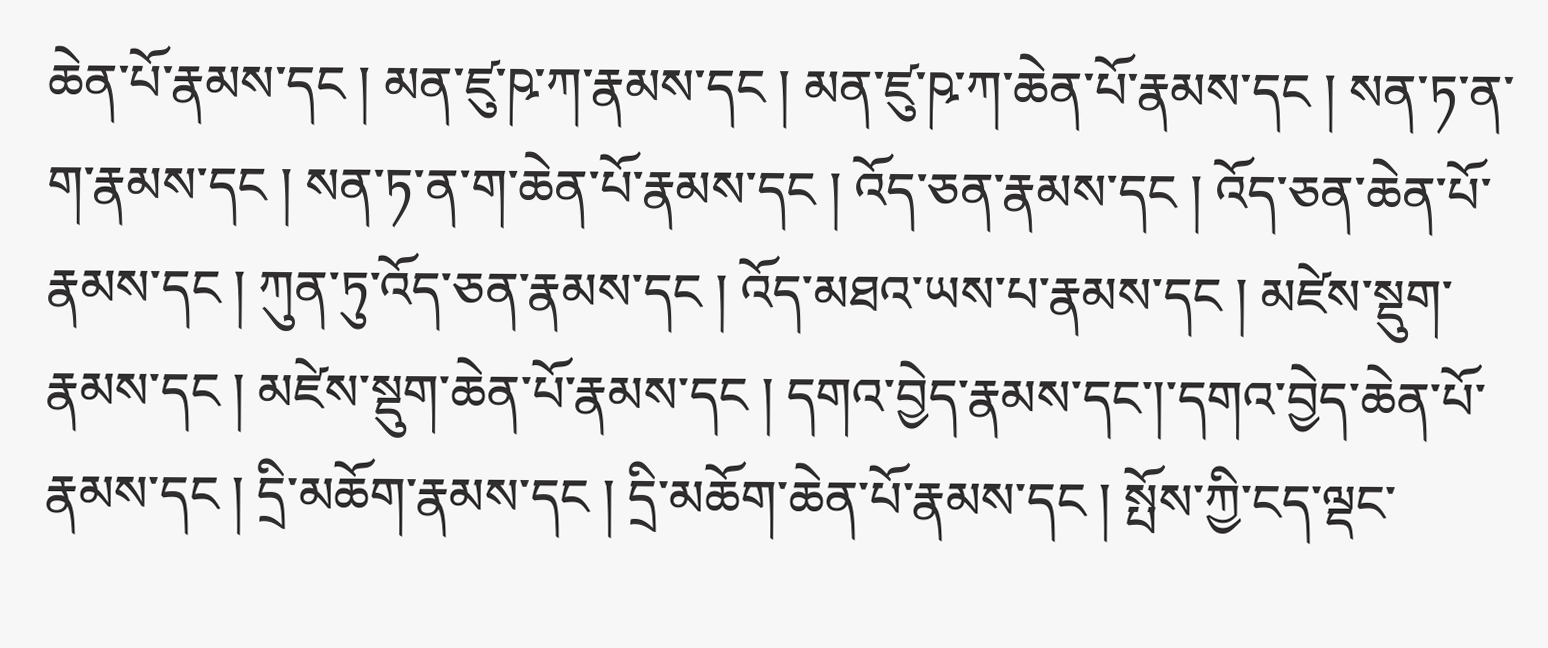ཆེན་པོ་རྣམས་དང ། མན་ཛུ་ཥ་ཀ་རྣམས་དང ། མན་ཛུ་ཥ་ཀ་ཆེན་པོ་རྣམས་དང ། སན་ཏ་ན་ག་རྣམས་དང ། སན་ཏ་ན་ག་ཆེན་པོ་རྣམས་དང ། འོད་ཅན་རྣམས་དང ། འོད་ཅན་ཆེན་པོ་རྣམས་དང ། ཀུན་ཏུ་འོད་ཅན་རྣམས་དང ། འོད་མཐའ་ཡས་པ་རྣམས་དང ། མཛེས་སྡུག་རྣམས་དང ། མཛེས་སྡུག་ཆེན་པོ་རྣམས་དང ། དགའ་བྱེད་རྣམས་དང་།་དགའ་བྱེད་ཆེན་པོ་རྣམས་དང ། དྲི་མཆོག་རྣམས་དང ། དྲི་མཆོག་ཆེན་པོ་རྣམས་དང ། སྤོས་ཀྱི་ངད་ལྡང་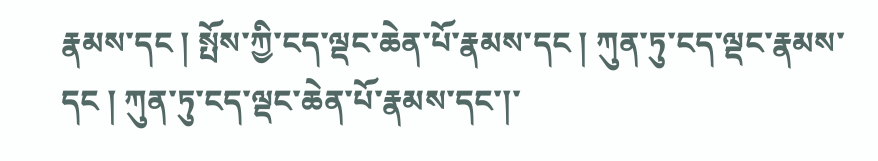རྣམས་དང ། སྤོས་ཀྱི་ངད་ལྡང་ཆེན་པོ་རྣམས་དང ། ཀུན་ཏུ་ངད་ལྡང་རྣམས་དང ། ཀུན་ཏུ་ངད་ལྡང་ཆེན་པོ་རྣམས་དང་།་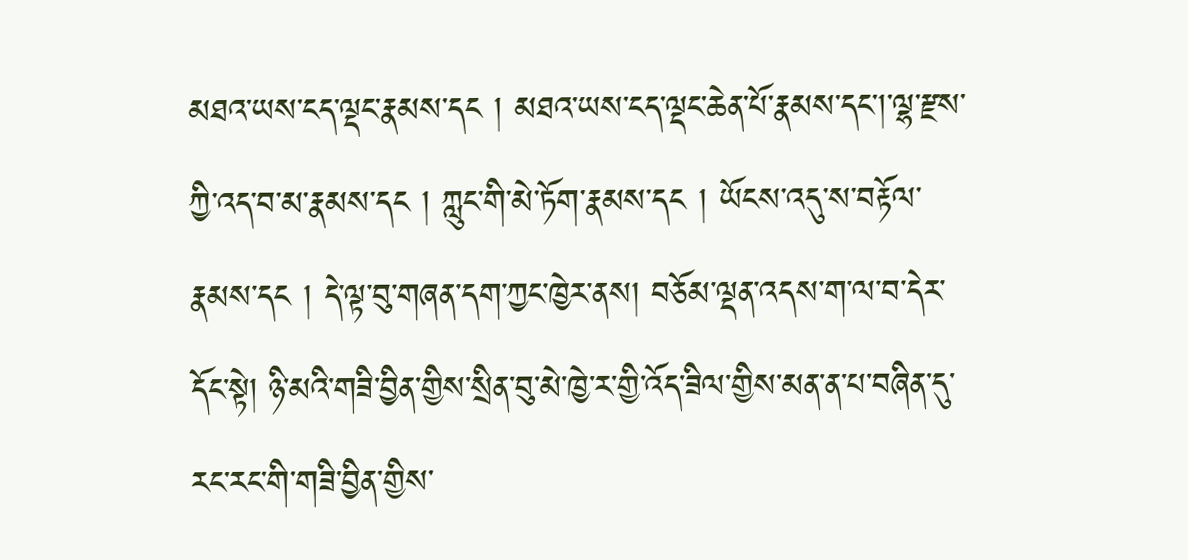མཐའ་ཡས་ངད་ལྡང་རྣམས་དང ། མཐའ་ཡས་ངད་ལྡང་ཆེན་པོ་རྣམས་དང་།་ལྷ་རྫས་ཀྱི་འད་བ་མ་རྣམས་དང ། ཀླུང་གི་མེ་ཏོག་རྣམས་དང ། ཡོངས་འདུ་ས་བརྟོལ་རྣམས་དང ། དེ་ལྟ་བུ་གཞན་དག་ཀྱང་ཁྱེར་ནས། བཅོམ་ལྡན་འདས་ག་ལ་བ་དེར་དོང་སྟེ། ཉི་མའི་གཟི་བྱིན་གྱིས་སྲིན་བུ་མེ་ཁྱེ་ར་གྱི་འོད་ཟིལ་གྱིས་མན་ན་པ་བཞིན་དུ་རང་རང་གི་གཟི་བྱིན་གྱིས་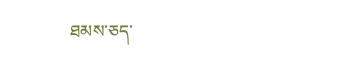ཐམས་ཅད་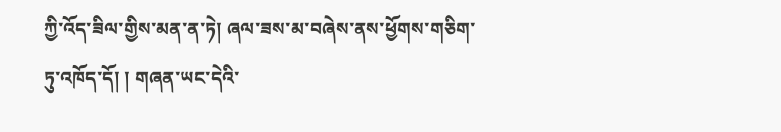ཀྱི་འོད་ཟིལ་གྱིས་མན་ན་ཏེ། ཞལ་ཟས་མ་བཞེས་ནས་ཕྱོགས་གཅིག་ཏུ་འཁོད་དོ། ། གཞན་ཡང་དེའི་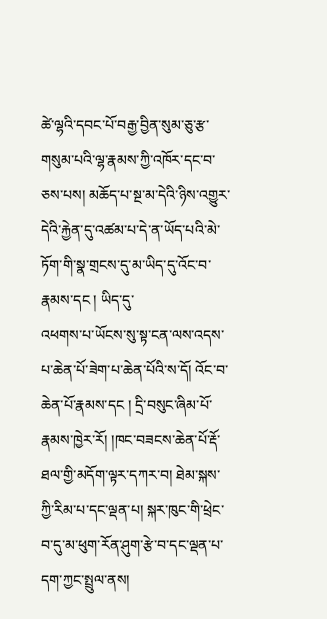ཚེ་ལྷའི་དབང་པོ་བརྒྱ་བྱིན་སུམ་ཅུ་རྩ་གསུམ་པའི་ལྷ་རྣམས་ཀྱི་འཁོར་དང་བ་ཅས་པས། མཆོད་པ་སྔ་མ་དེའི་ཉིས་འགྱུར་དེའི་རྐྱེན་དུ་འཚམ་པ་དེ་ན་ཡོད་པའི་མེ་ཏོག་གི་སྣ་གྲངས་དུ་མ་ཡིད་དུ་འོང་བ་རྣམས་དང ། ཡིད་དུ་
འཕགས་པ་ཡོངས་སུ་སྟ་ངན་ལས་འདས་པ་ཆེན་པོ་ཟེག་པ་ཆེན་པོའི་ས་དོ། འོང་བ་ཆེན་པོ་རྣམས་དང ། དྲི་བསུང་ཞིམ་པོ་རྣམས་ཁྱེར་རོ། །ཁང་བཟངས་ཆེན་པོ་རྡོ་ཐལ་གྱི་མདོག་ལྟར་དཀར་བ། ཐེམ་སྐས་ཀྱི་རིམ་པ་དང་ལྡན་པ། སྐར་ཁུང་གི་ཕྲེང་བ་དུ་མ་ཕུག་རོན་ཤུག་རྩེ་བ་དང་ལྡན་པ་དག་ཀྱང་སྤྲུལ་ནས།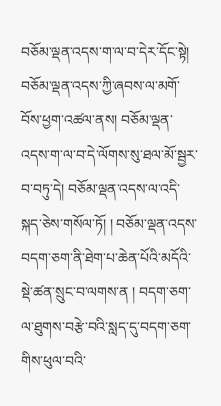བཅོམ་ལྡན་འདས་ག་ལ་བ་དེར་དོང་སྟེ། བཅོམ་ལྡན་འདས་ཀྱི་ཞབས་ལ་མགོ་བོས་ཕྱག་འཚལ་ནས། བཅོམ་ལྡན་འདས་ག་ལ་བ་དེ་ལོགས་སུ་ཐལ་མོ་སྦྱར་བ་བཏུ་དེ། བཅོམ་ལྡན་འདས་ལ་འདི་སྐད་ཅེས་གསོལ་ཏོ། ། བཅོམ་ལྡན་འདས་བདག་ཅག་ནི་ཐེག་པ་ཆེན་པོའི་མདོའི་སྡེ་ཚན་སྲུང་བ་ལགས་ན ། བདག་ཅག་ལ་ཐུགས་བརྩེ་བའི་སླད་དུ་བདག་ཅག་གིས་ཕུལ་བའི་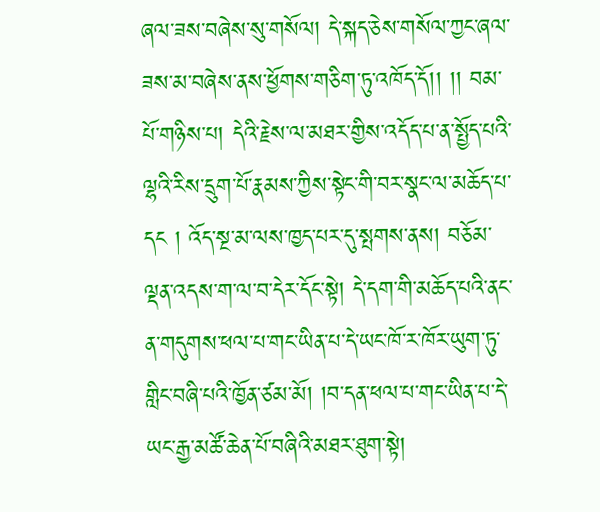ཞལ་ཟས་བཞེས་སུ་གསོལ། དེ་སྐད་ཅེས་གསོལ་ཀྱང་ཞལ་ཟས་མ་བཞེས་ནས་ཕྱོགས་གཅིག་ཏུ་འཁོད་དོ།། །། བམ་པོ་གཉིས་པ། དེའི་རྗེས་ལ་མཐར་གྱིས་འདོད་པ་ན་སྤྱོད་པའི་ལྷའི་རིས་དྲུག་པོ་རྣམས་ཀྱིས་སྟེང་གི་བར་སྣང་ལ་མཆོད་པ་དང ། འོད་སྔ་མ་ལས་ཁྱད་པར་དུ་སྤགས་ནས། བཅོམ་ལྡན་འདས་ག་ལ་བ་དེར་དོང་སྟེ། དེ་དག་གི་མཆོད་པའི་ནང་ན་གདུགས་ཕལ་པ་གང་ཡིན་པ་དེ་ཡང་ཁོ་ར་ཁོར་ཡུག་ཏུ་གླིང་བཞི་པའི་ཁྱོན་ཙམ་མོ། །བ་དན་ཕལ་པ་གང་ཡིན་པ་དེ་ཡང་རྒྱ་མཚོ་ཆེན་པོ་བཞིའི་མཐར་ཐུག་སྟེ།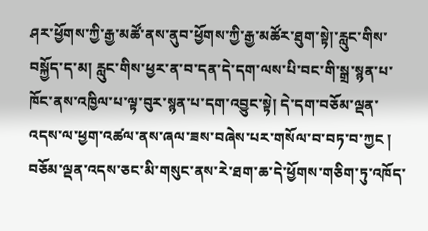ཤར་ཕྱོགས་ཀྱི་རྒྱ་མཚོ་ནས་ནུབ་ཕྱོགས་ཀྱི་རྒྱ་མཚོར་ཐུག་སྟེ།་རླུང་གིས་བསྐྱོད་ད་མ། རླུང་གིས་ཕྱར་ན་བ་དན་དེ་དག་ལས་པི་བང་གི་སྒྲ་སྙན་པ་ཁོང་ནས་འཁྱིལ་པ་ལྟ་བུར་སྙན་པ་དག་འབྱུང་སྟེ། དེ་དག་བཅོམ་ལྡན་འདས་ལ་ཕྱག་འཚལ་ནས་ཞལ་ཟས་བཞེས་པར་གསོལ་བ་བཏ་བ་ཀྱང ། བཅོམ་ལྡན་འདས་ཅང་མི་གསུང་ནས་རེ་ཐག་ཆ་དེ་ཕྱོགས་གཅིག་ཏུ་འཁོད་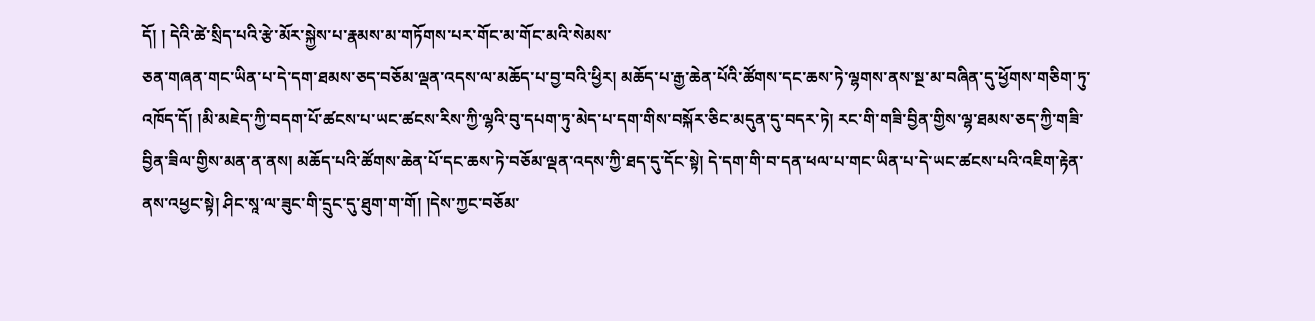དོ། ། དེའི་ཚེ་སྲིད་པའི་རྩེ་མོར་སྐྱེས་པ་རྣམས་མ་གཏོགས་པར་གོང་མ་གོང་མའི་སེམས་
ཅན་གཞན་གང་ཡིན་པ་དེ་དག་ཐམས་ཅད་བཅོམ་ལྡན་འདས་ལ་མཆོད་པ་བྱ་བའི་ཕྱིར། མཆོད་པ་རྒྱ་ཆེན་པོའི་ཚོགས་དང་ཆས་ཏེ་ལྷགས་ནས་སྔ་མ་བཞིན་དུ་ཕྱོགས་གཅིག་ཏུ་འཁོད་དོ། །མི་མཇེད་ཀྱི་བདག་པོ་ཚངས་པ་ཡང་ཚངས་རིས་ཀྱི་ལྷའི་བུ་དཔག་ཏུ་མེད་པ་དག་གིས་བསྐོར་ཅིང་མདུན་དུ་བདར་ཏེ། རང་གི་གཟི་བྱིན་གྱིས་ལྷ་ཐམས་ཅད་ཀྱི་གཟི་བྱིན་ཟིལ་གྱིས་མན་ན་ནས། མཆོད་པའི་ཚོགས་ཆེན་པོ་དང་ཆས་ཏེ་བཅོམ་ལྡན་འདས་ཀྱི་ཐད་དུ་དོང་སྟེ། དེ་དག་གི་བ་དན་ཕལ་པ་གང་ཡིན་པ་དེ་ཡང་ཚངས་པའི་འཇིག་རྟེན་ནས་འཕྱང་སྟེ། ཤིང་སཱ་ལ་ཟུང་གི་དྲུང་དུ་ཐུག་ག་གོ། །དེས་ཀྱང་བཅོམ་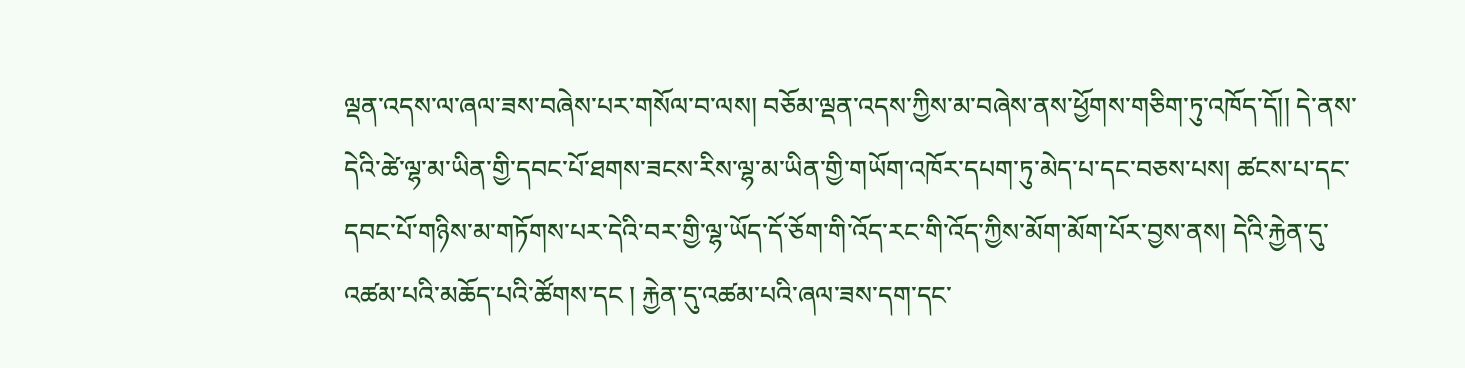ལྡན་འདས་ལ་ཞལ་ཟས་བཞེས་པར་གསོལ་བ་ལས། བཅོམ་ལྡན་འདས་ཀྱིས་མ་བཞེས་ནས་ཕྱོགས་གཅིག་ཏུ་འཁོད་དོ།། དེ་ནས་དེའི་ཚེ་ལྷ་མ་ཡིན་གྱི་དབང་པོ་ཐགས་ཟངས་རིས་ལྷ་མ་ཡིན་གྱི་གཡོག་འཁོར་དཔག་ཏུ་མེད་པ་དང་བཅས་པས། ཚངས་པ་དང་དབང་པོ་གཉིས་མ་གཏོགས་པར་དེའི་བར་གྱི་ལྷ་ཡོད་དོ་ཅོག་གི་འོད་རང་གི་འོད་ཀྱིས་མོག་མོག་པོར་བྱས་ནས། དེའི་རྐྱེན་དུ་འཚམ་པའི་མཆོད་པའི་ཚོགས་དང ། རྐྱེན་དུ་འཚམ་པའི་ཞལ་ཟས་དག་དང་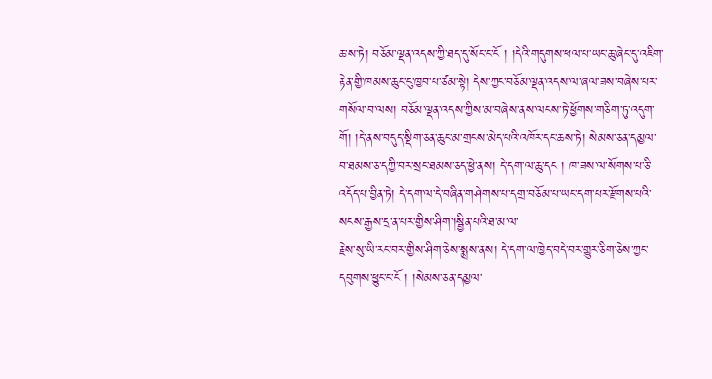ཆ་ས་ཏེ། བཅོམ་ལྡན་འདས་ཀྱི་ཐད་དུ་སོང་ང་ངོ ། །དེའི་གདུགས་ཕལ་པ་ཡང་ཆུ་ཞེང་དུ་འཇིག་རྟེན་གྱི་ཁམས་ཆུང་ངུ་ཁྱབ་པ་ཙམ་སྟེ། དེས་ཀྱང་བཅོམ་ལྡན་འདས་ལ་ཞལ་ཟས་བཞེས་པར་གསོལ་བ་ལས། བཅོམ་ལྡན་འདས་ཀྱིས་མ་བཞེས་ནས་ལངས་ཏེ་ཕྱོགས་གཅིག་ཏུ་འདུག་གོ། །དེ་ནས་བདུད་སྡིག་ཅན་ཆུང་མ་གྲངས་མེད་པའི་འཁོར་དང་ཆས་ཏེ། སེམས་ཅན་དམྱལ་བ་ཐམས་ཅ་དཀྱི་བར་སྲང་ཐམས་ཅད་ཕྱེ་ནས། དེ་དག་ལ་ཆུ་དང ། ཁ་ཟས་ལ་སོགས་པ་ཅི་འདོད་པ་བྱིན་ཏེ། དེ་དག་ལ་དེ་བཞིན་གཤེགས་པ་དགྲ་བཅོམ་པ་ཡང་དག་པར་རྫོགས་པའི་སངས་རྒྱས་དྲ་ན་པར་གྱིས་ཤིག་།སྦྱིན་པའི་ཐ་མ་ལ་
རྗེས་སུ་ཡི་རང་བར་གྱིས་ཤིག་ཅེས་སྨྲས་ནས། དེ་དག་ལ་ཁྱེད་བདེ་བར་གྱུར་ཅིག་ཅེས་ཀྱང་དབུགས་ཕྱུང་ང་ངོ ། །སེམས་ཅན་དམྱལ་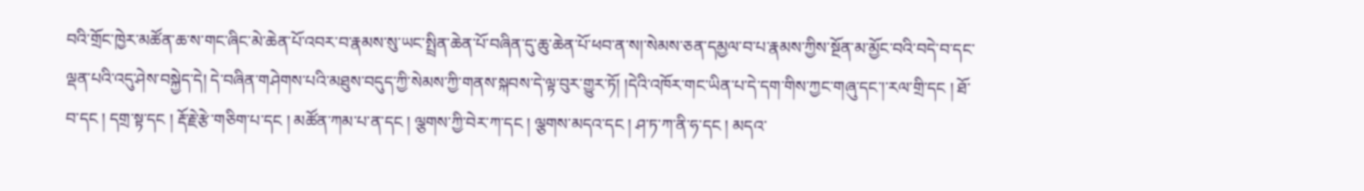བའི་གྲོང་ཁྱེར་མཚོན་ཆ་ས་གང་ཞིང་མེ་ཆེན་པོ་འབར་བ་རྣམས་སུ་ཡང་སྤྲིན་ཆེན་པོ་བཞིན་དུ་ཆུ་ཆེན་པོ་ཕབ་ན་ས།་སེམས་ཅན་དམྱལ་བ་པ་རྣམས་ཀྱིས་སྔོན་མ་མྱོང་བའི་བདེ་བ་དང་ལྡན་པའི་འདུ་ཤེས་བསྐྱེད་དེ། དེ་བཞིན་གཤེགས་པའི་མཐུས་བདུད་ཀྱི་སེམས་ཀྱི་གནས་སྐབས་དེ་ལྟ་བུར་གྱུར་ཏོ། །དེའི་འཁོར་གང་ཡིན་པ་དེ་དག་གིས་ཀྱང་གཞུ་དང་།་རལ་གྲི་དང ། ཐོ་བ་དང ། དགྲ་སྟ་དང ། རྡོ་རྗེ་རྩེ་གཅིག་པ་དང ། མཚོན་ཀམ་པ་ན་དང ། ལྕགས་ཀྱི་བེར་ཀ་དང ། ལྕགས་མདའ་དང ། ཤ་ཏ་ཀ་ནི་ཧ་དང ། མདའ་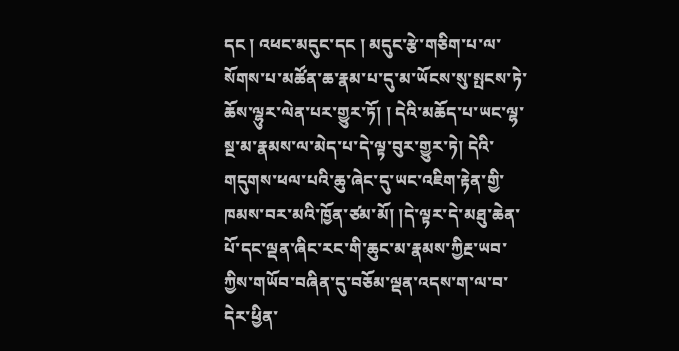དང ། འཕང་མདུང་དང ། མདུང་རྩེ་གཅིག་པ་ལ་སོགས་པ་མཚོན་ཆ་རྣམ་པ་དུ་མ་ཡོངས་སུ་སྤངས་ཏེ་ཆོས་ལྷུར་ལེན་པར་གྱུར་ཏོ། ། དེའི་མཆོད་པ་ཡང་ལྷ་སྔ་མ་རྣམས་ལ་མེད་པ་དེ་ལྟ་བུར་གྱུར་ཏེ། དེའི་གདུགས་ཕལ་པའི་ཆུ་ཞེང་དུ་ཡང་འཇིག་རྟེན་གྱི་ཁམས་བར་མའི་ཁྱོན་ཙམ་མོ། །དེ་ལྟར་དེ་མཐུ་ཆེན་པོ་དང་ལྡན་ཞིང་རང་གི་ཆུང་མ་རྣམས་ཀྱིརྔ་ཡབ་ཀྱིས་གཡོབ་བཞིན་དུ་བཅོམ་ལྡན་འདས་ག་ལ་བ་དེར་ཕྱིན་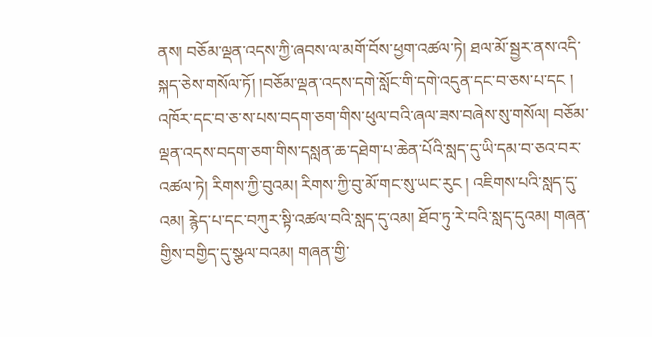ནས། བཅོམ་ལྡན་འདས་ཀྱི་ཞབས་ལ་མགོ་བོས་ཕྱག་འཚལ་ཏེ། ཐལ་མོ་སྦྱར་ནས་འདི་སྐད་ཅེས་གསོལ་ཏོ། །བཅོམ་ལྡན་འདས་དགེ་སློང་གི་དགེ་འདུན་དང་བ་ཅས་པ་དང ། འཁོར་དང་བ་ཅ་ས་པས་བདག་ཅག་གིས་ཕུལ་བའི་ཞལ་ཟས་བཞེས་སུ་གསོལ། བཅོམ་ལྡན་འདས་བདག་ཅག་གིས་དསླན་ཆ་དཐེག་པ་ཆེན་པོའི་སླད་དུ་ཡི་དམ་བ་ཅའ་བར་འཚལ་ཏེ། རིགས་ཀྱི་བུའམ། རིགས་ཀྱི་བུ་མོ་གང་སུ་ཡང་རུང ། འཇིགས་པའི་སླད་དུ་འམ། རྙེད་པ་དང་བཀུར་སྟི་འཚལ་བའི་སླད་དུ་འམ། ཐོབ་ཏུ་རེ་བའི་སླད་དུའམ། གཞན་གྱིས་བགྱིད་དུ་སྩལ་བའམ། གཞན་གྱི་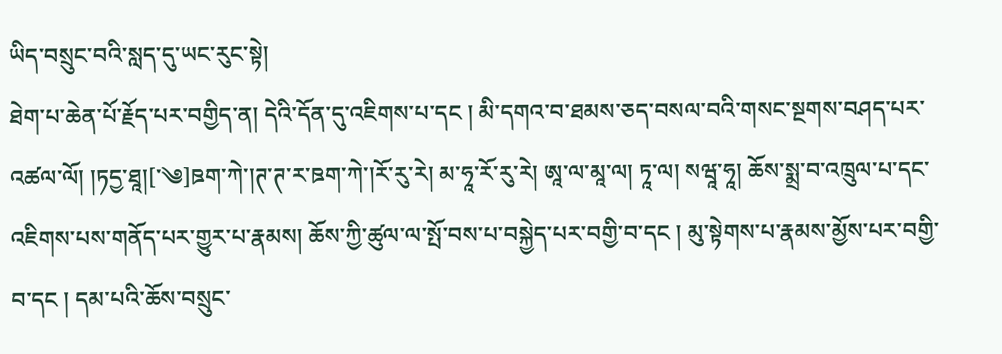ཡིད་བསྲུང་བའི་སླད་དུ་ཡང་རུང་སྟེ།
ཐེག་པ་ཆེན་པོ་རྗོད་པར་བགྱིད་ན། དེའི་དོན་དུ་འཇིགས་པ་དང ། མི་དགའ་བ་ཐམས་ཅད་བསལ་བའི་གསང་སྔགས་བཤད་པར་འཚལ་ལོ། །ཏདྱ་ཐཱ།[་༄]ཋག་ཀེ་།ཊ་ཊ་ར་ཋག་ཀེ་།རོ་རུ་རེ། མ་ཧཱ་རོ་རུ་རེ། ཨཱ་ལ་མཱ་ལ། ཏཱ་ལ། སཝཱ་ཧཱ། ཆོས་སྨྲ་བ་འཁྲུལ་པ་དང་འཇིགས་པས་གནོད་པར་གྱུར་པ་རྣམས། ཆོས་ཀྱི་ཚུལ་ལ་སྤོ་བས་པ་བསྐྱེད་པར་བགྱི་བ་དང ། མུ་སྟེགས་པ་རྣམས་མྱོས་པར་བགྱི་བ་དང ། དམ་པའི་ཆོས་བསྲུང་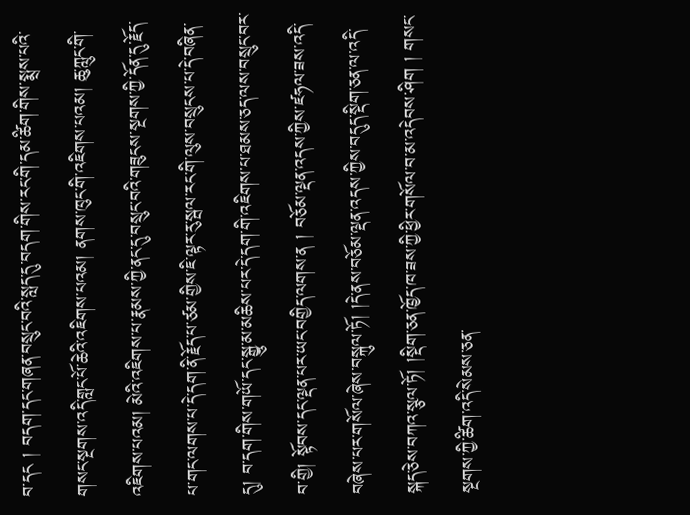བ་དང ། བདག་དང་གཞན་བསྲུང་བའི་སླད་དུ་བདག་གིས་རང་གི་དམ་ཚིག་གིས་སྨྲས་པའི་གསང་སྔགས་འདི་གླང་པོ་ཆེའི་འཇིགས་པའམ། ནགས་ཁུང་གི་འཇིགས་པའམ། ཆུ་ཀླུང་གི་འཇིགས་པའམ། མེའི་འཇིགས་པ་རྣམས་ཀྱི་ནང་དུ་བསྲུང་བའི་གཟུངས་སྔགས་ཀྱི་དོན་དུ་རྗོད་པ་གང་ལགས་པ་དེ་དག་ནི་རྗོད་པ་ཙམ་གྱིས་ཇི་ལྟར་རུ་སྦལ་རང་གི་ལུས་བསྲུངས་པ་དེ་བཞིན་དུ། བ་དག་གིས་གཡོ་དང་སྒྱུ་མ་མཆིས་པར་དེ་དག་གི་འཇིགས་པ་ཐམས་ཅད་ལས་བསྲུང་བར་བ་གྱི། སྟོབས་དང་ལྡན་པར་ཡང་བགྱིད་ལགས་ན ། བཅོམ་ལྡན་འདས་ཀྱིས་ཛཧལ་ཟས་འདི་བཞེས་པར་གསོལ་ཞེས་བསྐུལ་ཏོ། །དེ་ནས་བཅོམ་ལྡན་འདས་ཀྱིས་བདུད་སྡིག་ཅན་ལ་འདི་སྐད་ཅེས་བཀའ་སྩལ་ཏོ། །སྡིག་ཅན་ཁྱོད་ཁ་ཟས་ཀྱི་ཕྱིར་གསོལ་བ་མ་འདེབས་ཤིག ། གསང་སྔགས་ཀྱི་ཚིག་འདི་སེམས་ཅན་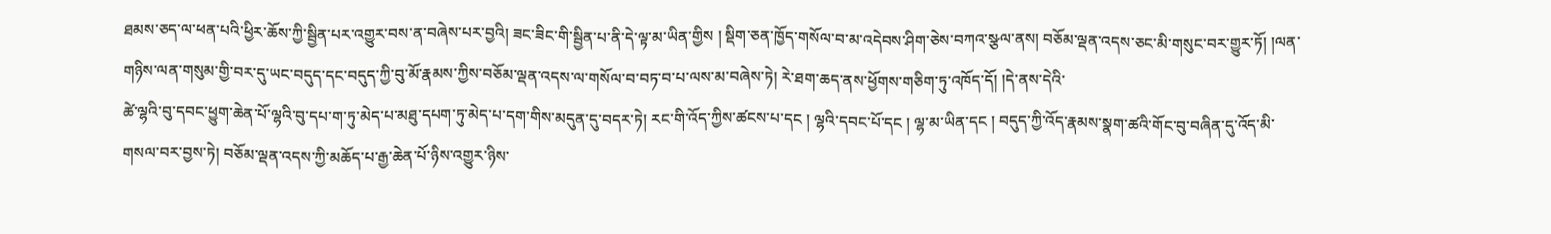ཐམས་ཅད་ལ་ཕན་པའི་ཕྱིར་ཆོས་ཀྱི་སྦྱིན་པར་འགྱུར་བས་ན་བཞེས་པར་བྱའི། ཟང་ཟིང་གི་སྦྱིན་པ་ནི་དེ་ལྟ་མ་ཡིན་གྱིས ། སྡིག་ཅན་ཁྱོད་གསོལ་བ་མ་འདེབས་ཤིག་ཅེས་བཀའ་སྩལ་ནས། བཅོམ་ལྡན་འདས་ཅང་མི་གསུང་བར་གྱུར་ཏོ། །ལན་གཉིས་ལན་གསུམ་གྱི་བར་དུ་ཡང་བདུད་དང་བདུད་ཀྱི་བུ་མོ་རྣམས་ཀྱིས་བཅོམ་ལྡན་འདས་ལ་གསོལ་བ་བཏ་བ་པ་ལས་མ་བཞེས་ཏེ། རེ་ཐག་ཆད་ནས་ཕྱོགས་གཅིག་ཏུ་འཁོད་དོ། །དེ་ནས་དེའི་
ཚེ་ལྷའི་བུ་དབང་ཕྱུག་ཆེན་པོ་ལྷའི་བུ་དཔ་ག་ཏུ་མེད་པ་མཐུ་དཔག་ཏུ་མེད་པ་དག་གིས་མདུན་དུ་བདར་ཏེ། རང་གི་འོད་ཀྱིས་ཚངས་པ་དང ། ལྷའི་དབང་པོ་དང ། ལྷ་མ་ཡིན་དང ། བདུད་ཀྱི་འོད་རྣམས་སྣག་ཚའི་གོང་བུ་བཞིན་དུ་འོད་མི་གསལ་བར་བྱས་ཏེ། བཅོམ་ལྡན་འདས་ཀྱི་མཆོད་པ་རྒྱ་ཆེན་པོ་ཉིས་འགྱུར་ཉིས་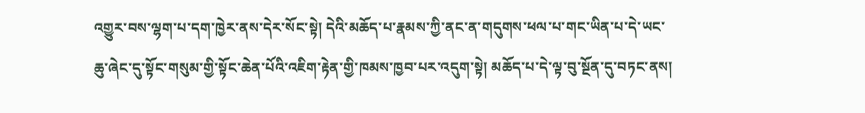འགྱུར་བས་ལྷག་པ་དག་ཁྱེར་ནས་དེར་སོང་སྟེ། དེའི་མཆོད་པ་རྣམས་ཀྱི་ནང་ན་གདུགས་ཕལ་པ་གང་ཡིན་པ་དེ་ཡང་ཆུ་ཞེང་དུ་སྟོང་གསུམ་གྱི་སྟོང་ཆེན་པོའི་འཇིག་རྟེན་གྱི་ཁམས་ཁྱབ་པར་འདུག་སྟེ། མཆོད་པ་དེ་ལྟ་བུ་སྔོན་དུ་བཏང་ནས།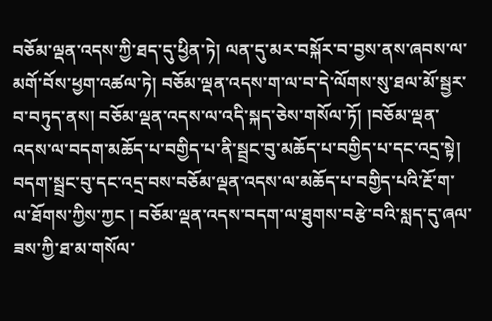བཅོམ་ལྡན་འདས་ཀྱི་ཐད་དུ་ཕྱིན་ཏེ། ལན་དུ་མར་བསྐོར་བ་བྱས་ནས་ཞབས་ལ་མགོ་བོས་ཕྱག་འཚལ་ཏེ། བཅོམ་ལྡན་འདས་ག་ལ་བ་དེ་ལོགས་སུ་ཐལ་མོ་སྦྱར་བ་བཏུད་ནས། བཅོམ་ལྡན་འདས་ལ་འདི་སྐད་ཅེས་གསོལ་ཏོ། །བཅོམ་ལྡན་འདས་ལ་བདག་མཆོད་པ་བགྱིད་པ་ནི་སྦྲང་བུ་མཆོད་པ་བགྱིད་པ་དང་འདྲ་སྟེ། བདག་སྦྲང་བུ་དང་འདྲ་བས་བཅོམ་ལྡན་འདས་ལ་མཆོད་པ་བགྱིད་པའི་རྔོ་ག་ལ་ཐོགས་ཀྱིས་ཀྱང ། བཅོམ་ལྡན་འདས་བདག་ལ་ཐུགས་བརྩེ་བའི་སླད་དུ་ཞལ་ཟས་ཀྱི་ཐ་མ་གསོལ་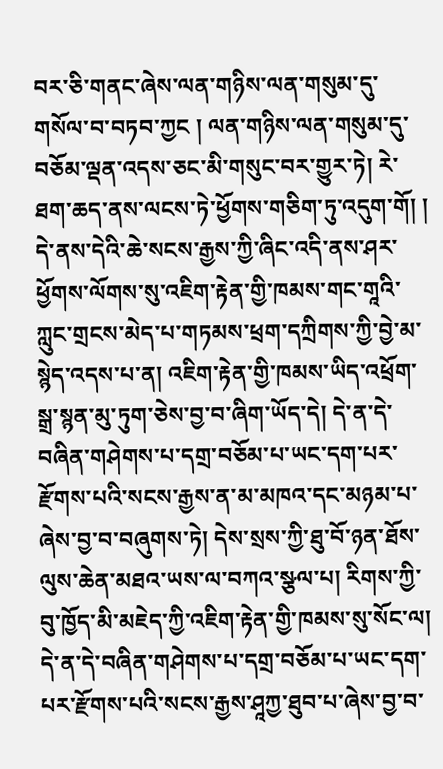བར་ཅི་གནང་ཞེས་ལན་གཉིས་ལན་གསུམ་དུ་གསོལ་བ་བཏབ་ཀྱང ། ལན་གཉིས་ལན་གསུམ་དུ་བཅོམ་ལྡན་འདས་ཅང་མི་གསུང་བར་གྱུར་ཏེ། རེ་ཐག་ཆད་ནས་ལངས་ཏེ་ཕྱོགས་གཅིག་ཏུ་འདུག་གོ། ། དེ་ནས་དེའི་ཆེ་སངས་རྒྱས་ཀྱི་ཞིང་འདི་ནས་ཤར་ཕྱོགས་ལོགས་སུ་འཇིག་རྟེན་གྱི་ཁམས་གང་གཱའི་ཀླུང་གྲངས་མེད་པ་གཏམས་ཕྲག་དཀྲིགས་ཀྱི་བྱེ་མ་སྙེད་འདས་པ་ན། འཇིག་རྟེན་གྱི་ཁམས་ཡིད་འཕྲོག་སྒྲ་སྙན་མུ་ཏུག་ཅེས་བྱ་བ་ཞིག་ཡོད་དེ། དེ་ན་དེ་བཞིན་གཤེགས་པ་དགྲ་བཅོམ་པ་ཡང་དག་པར་རྫོགས་པའི་སངས་རྒྱས་ན་མ་མཁའ་དང་མཉམ་པ་ཞེས་བྱ་བ་བཞུགས་ཏེ། དེས་སྲས་ཀྱི་ཐུ་བོ་ཉན་ཐོས་
ལུས་ཆེན་མཐའ་ཡས་ལ་བཀའ་སྩལ་པ། རིགས་ཀྱི་བུ་ཁྱོད་མི་མཇེད་ཀྱི་འཇིག་རྟེན་གྱི་ཁམས་སུ་སོང་ལ། དེ་ན་དེ་བཞིན་གཤེགས་པ་དགྲ་བཅོམ་པ་ཡང་དག་པར་རྫོགས་པའི་སངས་རྒྱས་ཤཱཀྱ་ཐུབ་པ་ཞེས་བྱ་བ་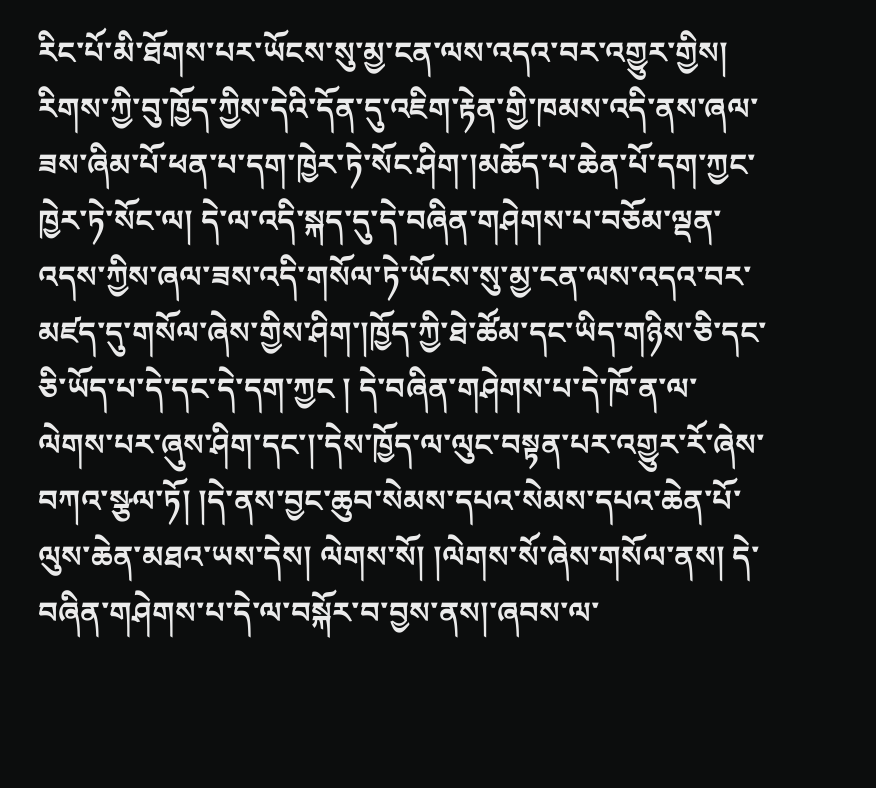རིང་པོ་མི་ཐོགས་པར་ཡོངས་སུ་མྱ་ངན་ལས་འདའ་བར་འགྱུར་གྱིས། རིགས་ཀྱི་བུ་ཁྱོད་ཀྱིས་དེའི་དོན་དུ་འཇིག་རྟེན་གྱི་ཁམས་འདི་ནས་ཞལ་ཟས་ཞིམ་པོ་ཕན་པ་དག་ཁྱེར་ཏེ་སོང་ཤིག་།མཆོད་པ་ཆེན་པོ་དག་ཀྱང་ཁྱེར་ཏེ་སོང་ལ། དེ་ལ་འདི་སྐད་དུ་དེ་བཞིན་གཤེགས་པ་བཅོམ་ལྡན་འདས་ཀྱིས་ཞལ་ཟས་འདི་གསོལ་ཏེ་ཡོངས་སུ་མྱ་ངན་ལས་འདའ་བར་མཛད་དུ་གསོལ་ཞེས་གྱིས་ཤིག་།ཁྱོད་ཀྱི་ཐེ་ཚོམ་དང་ཡིད་གཉིས་ཅི་དང་ཅི་ཡོད་པ་དེ་དང་དེ་དག་ཀྱང ། དེ་བཞིན་གཤེགས་པ་དེ་ཁོ་ན་ལ་ལེགས་པར་ཞུས་ཤིག་དང་།་དེས་ཁྱོད་ལ་ལུང་བསྟན་པར་འགྱུར་རོ་ཞེས་བཀའ་སྩལ་ཏོ། །དེ་ནས་བྱང་ཆུབ་སེམས་དཔའ་སེམས་དཔའ་ཆེན་པོ་ལུས་ཆེན་མཐའ་ཡས་དེས། ལེགས་སོ། །ལེགས་སོ་ཞེས་གསོལ་ནས། དེ་བཞིན་གཤེགས་པ་དེ་ལ་བསྐོར་བ་བྱས་ནས།་ཞབས་ལ་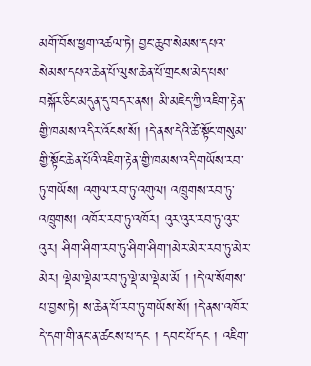མགོ་བོས་ཕྱག་འཚལ་ཏེ། བྱང་ཆུབ་སེམས་དཔའ་སེམས་དཔའ་ཆེན་པོ་ལུས་ཆེན་པོ་གྲངས་མེད་པས་བསྐོར་ཅིང་མདུན་དུ་བདར་ནས། མི་མཇེད་ཀྱི་འཇིག་རྟེན་གྱི་ཁམས་འདིར་འོངས་སོ། །དེ་ནས་དེའི་ཚེ་སྟོང་གསུམ་གྱི་སྟོང་ཆེན་པོའི་འཇིག་རྟེན་གྱི་ཁམས་འདི་གཡོས་རབ་ཏུ་གཡོས། འགུལ་རབ་ཏུ་འགུལ། འཁྲུགས་རབ་ཏུ་འཁྲུགས། འཁོར་རབ་ཏུ་འཁོར། འུར་འུར་རབ་ཏུ་འུར་འུར། ཤིག་ཤིག་རབ་ཏུ་ཤིག་ཤིག་།མེར་མེར་རབ་ཏུ་མེར་མེར། ལྡེམ་ལྡེམ་རབ་ཏུ་ལྡེ་མ་ལྡེམ་མོ ། །དེ་ལ་སོགས་པ་བྱས་ཏེ། ས་ཆེན་པོ་རབ་ཏུ་གཡོས་སོ། །དེ་ནས་འཁོར་དེ་དག་གི་ནང་ན་ཚངས་པ་དང ། དབང་པོ་དང ། འཇིག་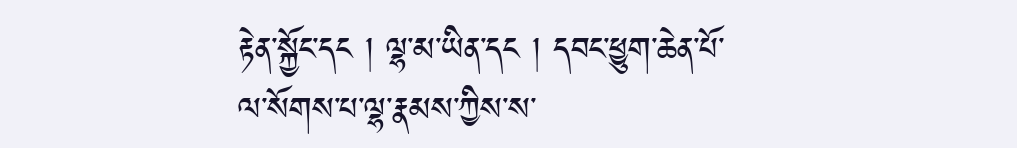རྟེན་སྐྱོང་དང ། ལྷ་མ་ཡིན་དང ། དབང་ཕྱུག་ཆེན་པོ་ལ་སོགས་པ་ལྷ་རྣམས་ཀྱིས་ས་